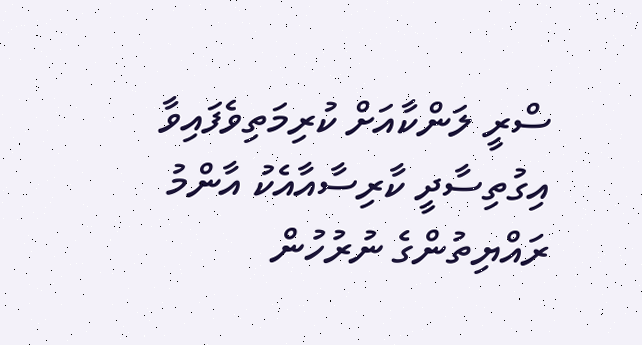ސްރީ ލަންކާއަށް ކުރިމަތިވެފައިވާ އިގުތިސާދީ ކާރިސާއާއެކު އާންމު ރައްޔިތުންގެ ނުރުހުން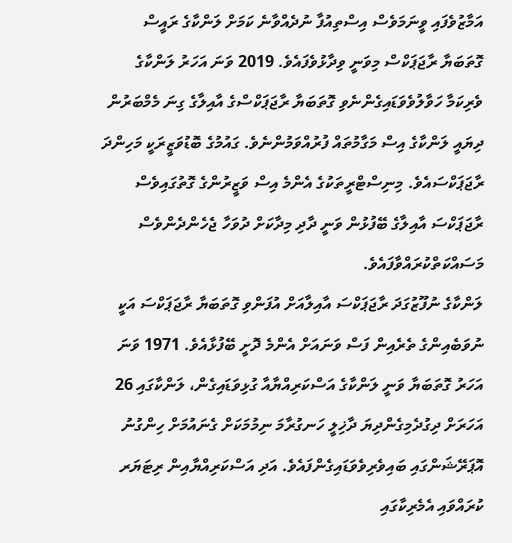އަމާޒުވެފައި ވީނަމަވެސް އިސްތިއުފާ ނުދެއްވާނެ ކަމަށް ލަންކާގެ ރައީސް ގޮތަބަޔާ ރާޖަޕަކްސް މިވަނީ ވިދާޅުވެފައެވެ. 2019 ވަނަ އަހަރު ލަންކާގެ ވެރިކަމާ ހަވާލުވެވަޑައިގެންނެވި ގޮތަބަޔާ ރާޖަޕަކްސްގެ އާއިލާގެ ގިނަ މެމްބަރުން ދިޔައީ ލަންކާގެ އިސް މަގާމުތައް ފުރުއްވަމުންނެވެ. ގައުމުގެ ބޮޑުވަޒީރަކީ މަހިންދަ ރާޖަޕަކްސައެވެ. މިނިސްޓްރީތަކުގެ އެންމެ އިސް ވަޒީރުންގެ ގޮތުގައިވެސް ރާޖަޕަކްސަ އާއިލާގެ ބޭފުޅުން ވަނީ ދާދި މިދާކަށް ދުވަހާ ޖެހެންދެންވެސް މަސައްކަތްކުރައްވާފައެވެ.
ލަންކާގެ ނުފޫޒުގަދަ ރާޖަޕަކްސަ އާއިލާއަށް އުފަންވި ގޮތަބަޔާ ރާޖަޕަކްސަ އަކީ ނުވަބެއިންގެ ތެރެއިން ފަސް ވަނައަށް އެންމެ ދޮށީ ބޭފުޅާއެވެ. 1971 ވަނަ އަހަރު ގޮތަބަޔާ ވަނީ ލަންކާގެ އަސްކަރިއްޔާއާ ގުޅިވަޑައިގެން، ލަންކާގައި 26 އަހަރަށް ދިގުދެމިގެންދިޔަ ދާޚިލީ ހަނގުރާމަ ނިމުމަކަށް ގެނައުމަށް ހިންގުނު އޮޕަރޭޝަންގައި ބައިވެރިވެވަޑައިގެންފައެވެ. އަދި އަސްކަރިއްޔާއިން ރިޓަޔަރ ކުރައްވައި އެމެރިކާގައި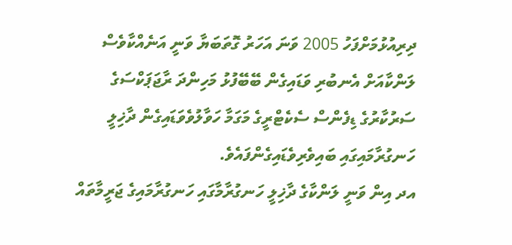ދިރިއުޅުމަށްފަހު 2005 ވަނަ އަހަރު ގޮތަބަޔާ ވަނީ އަނެއްކާވެސް ލަންކާއަށް އެނބުރި ވަޑައިގެން ބޭބޭފުޅު މަހިންދަ ރާޖަޕަކްސަގެ ސަރުކާރުގެ ޑިފެންސް ސެކެޓްރީގެ މަގަމާ ހަވާލުވެވަޑައިގެން ދާޚިލީ ހަނގުރާމައިގައި ބައިވެރިވެޑައިގެންފައެވެ.
އދ އިން ވަނީ ލަންކާގެ ދާޚިލީ ހަނގުރާމާގައި ހަނގުރާމައިގެ ޖަރީމާތައް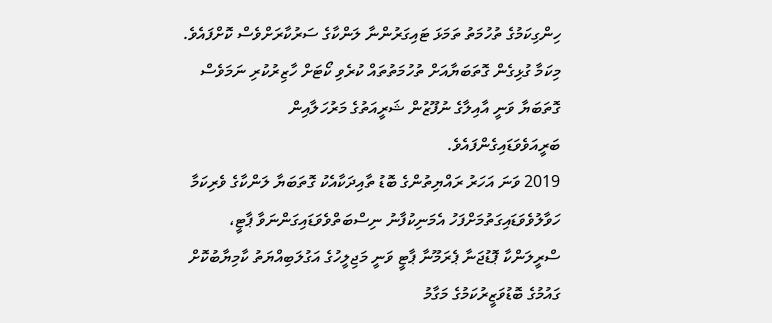ހިންގިކަމުގެ ތުހުމަތު ތަމަޅަ ޓައިގަރުންނާ ލަންކާގެ ސަރުކާރަށްވެސް ކޮށްފައެވެ. މިކަމާ ގުޅިގެން ގޮތަބަޔާއަށް ތުހުމަތުތައް ކުރެވި ކޯޓަށް ހާޒިރުކުރި ނަމަވެސް ގޮތަބަޔާ ވަނީ އާއިލާގެ ނުފޫޒުން ޝަރީއަތުގެ މަރުހަލާއިން ބަރީއަވެވަޑައިގެންފައެވެ.
2019 ވަނަ އަހަރު ރައްޔިތުންގެ ބޮޑު ތާއިދަކާއެކު ގޮތަބަޔާ ލަންކާގެ ވެރިކަމާ ހަވާލުވެވަޑައިގަތުމަށްފަހު އެމަނިކުފާނު ނިސްބަތްވެވަޑައިގަންނަވާ ޕާޓީ، ސްރީލަންކާ ޕޮޑުޖަނާ ޕެރަމޫނާ ޕާޓީ ވަނީ މަޖިލީހުގެ އަގުލަބިއްޔަތު ކާމިޔާބުކޮށް ގައުމުގެ ބޮޑުވަޒީރުކަމުގެ މަގާމު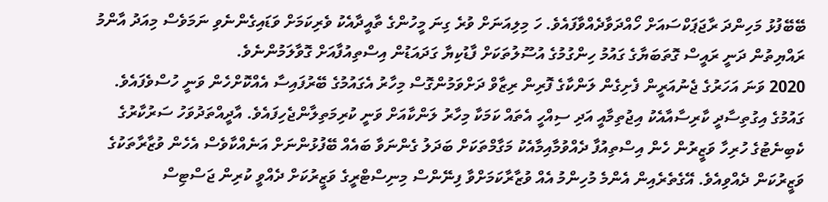ބޭބޭފުޅު މަހިންދަ ރާޖަޕަކްސައަށް ހޯއްދަވާދެއްވާފައެވެ. ހަ މިލިއަނަށް ވުރެ ގިނަ މީހުންގެ ތާއީދާއެކު ވެރިކަމަށް ވަޑައިގެންނެވި ނަމަވެސް މިއަދު އާންމު ރައްޔިތުން ދަނީ ރައީސް ގޮތަބަޔާގެ ގައުމު ހިންގުމުގެ އުސޫލުތަކަށް ފާޑުކިޔާ ގަދައަޑުން އިސްތިއުފާއަށް ގޮވާލަމުންނެވެ.
2020 ވަނަ އަހަރުގެ ޖެނުއަރީން ފެށިގެން ލަންކާގެ ފޮރިން ރިޒާވް ދަށްވަމުންގޮސް މިހާރު އެގައުމުގެ ބޭރުފައިސާ އެއްކޮށްހެން ވަނީ ހުސްވެފައެވެ. ގައުމުގެ އިގުތިސާދީ ކާރިސާއާއެކު އިޖުތިމާއީ އަދި ސިއްހީ އެތައް ކަމަކާ މިހާރު ލަންކާއަށް ވަނީ ކުރިމަތިލާންޖެހިފައެވެ. އާދީއްތަދުވަހު ސަރުކާރުގެ ކެބިނެޓުގެ ހުރިހާ ވަޒީރުން ހެން އިސްތިއުފާ ދެއްވުމާއިމާއެކު މަގާމްތަކަށް ބަދަލު ގެންނަވާ ބައެއް ބޭފުޅުންނަށް އަނެއްކާވެސް އެހެން ވުޒާރާތަކުގެ ވަޒީރުކަން ދެއްވިއެވެ. އޭގެތެރެއިން އެންމެ މުހިންމު އެއް ވުޒާރާކަމަށްވާ ފިނޭންސް މިނިސްޓްރީގެ ވަޒީރުކަށް ދެއްވީ ކުރިން ޖަސްޓިސް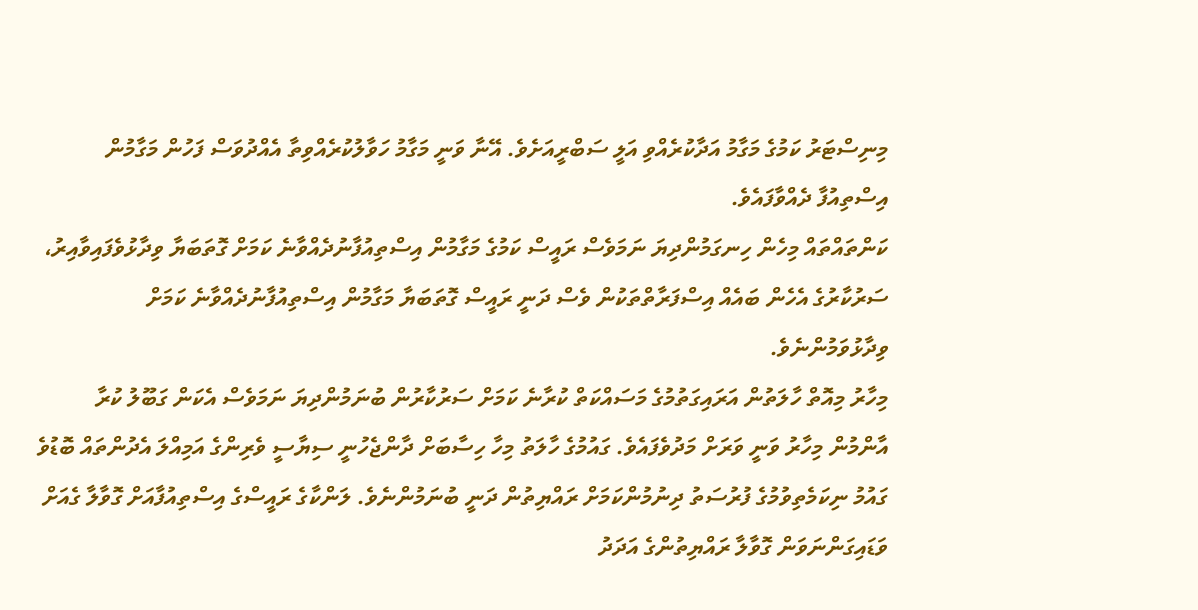މިނިސްޓަރު ކަމުގެ މަގާމު އަދާކުރެއްވި އަލީ ސަބްރީއަށެވެ. އޭނާ ވަނީ މަގާމު ހަވާލުކުރެއްވިތާ އެއްދުވަސް ފަހުން މަގާމުން އިސްތިއުފާ ދެއްވާފައެވެ.
ކަންތައްތައް މިހެން ހިނގަމުންދިޔަ ނަމަވެސް ރައީސް ކަމުގެ މަގާމުން އިސްތިއުފާނުދެއްވާނެ ކަމަށް ގޮތަބަޔާ ވިދާޅުވެފައިވާއިރު، ސަރުކާރުގެ އެހެން ބައެއް އިސްފަރާތްތަކުން ވެސް ދަނީ ރައީސް ގޮތަބަޔާ މަގާމުން އިސްތިއުފާނުދެއްވާނެ ކަމަށް ވިދާޅުވަމުންނެވެ.
މިހާރު މިއޮތް ހާލަތުން އަރައިގަތުމުގެ މަސައްކަތް ކުރާނެ ކަމަށް ސަރުކާރުން ބުނަމުންދިޔަ ނަމަވެސް އެކަން ގަބޫލު ކުރާ އާންމުން މިހާރު ވަނީ ވަރަށް މަދުވެފައެވެ. ގައުމުގެ ހާލަތު މިހާ ހިސާބަށް ދާންޖެހުނީ ސިޔާސީ ވެރިންގެ އަމިއްލަ އެދުންތައް ބޮޑުވެ ގައުމު ނިކަމެތިވުމުގެ ފުރުސަތު ދިނުމުންކަމަށް ރައްޔިތުން ދަނީ ބުނަމުންނެވެ. ލަންކާގެ ރައީސްގެ އިސްތިއުފާއަށް ގޮވާލާ ގެއަށް ވަޑައިގަންނަވަން ގޮވާލާ ރައްޔިތުންގެ އަދަދު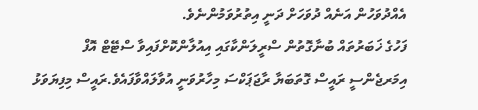އެއްދުވަހުން އަނެއް ދުވަހަށް ދަނީ އިތުރުވަމުންނެވެ.
ފަހުގެ ޚަބަރުތައް ބުނާގޮތުން ސްރީލަންކާގައި އިއުލާންކޮށްފައިވާ ސްޓޭޓް އޮފް އިމަރޖެންސީ ރައީސް ގޮތަބަޔާ ރާޖަޕަކްސަ މިހާރުވަނީ އުވާލައްވާފައެވެ.ރައީސް މިފިޔަވަޅު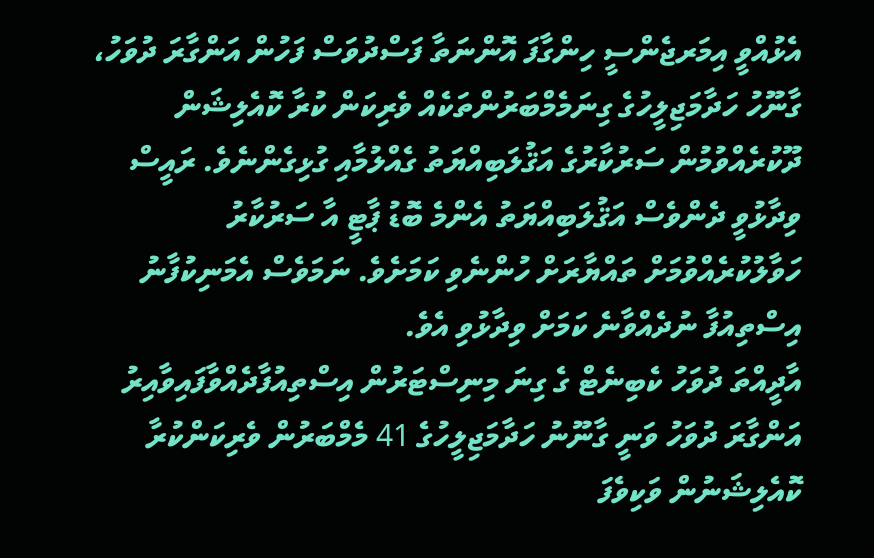އެޅުއްވީ އިމަރޖެންސީ ހިންގާފަ އޮންނަތާ ފަސްދުވަސް ފަހުން އަންގާރަ ދުވަހު، ގާނޫހު ހަދާމަޖިލީހުގެ ގިނަމެމްބަރުންތަކެއް ވެރިކަން ކުރާ ކޮއެލިޝަން ދޫކުރެއްވުމުން ސަރުކާރުގެ އަޤުލަބިއްޔަތު ގެއްލުމާއި ގުޅިގެންނެވެ. ރައީސް ވިދާޅުވީ ދެންވެސް އަޤުލަބިއްޔަތު އެންމެ ބޮޑު ޕާޓީ އާ ސަރުކާރު ހަވާލުކުރެއްވުމަށް ތައްޔާރަށް ހުންނެވި ކަމަށެވެ. ނަމަވެސް އެމަނިކުފާނު އިސްތިއުފާ ނުދެއްވާނެ ކަމަށް ވިދާޅުވި އެވެ.
އާދީއްތަ ދުވަހު ކެބިނެޓް ގެ ގިނަ މިނިސްޓަރުން އިސްތިއުފާދެއްވާފައިވާއިރު އަންގާރަ ދުވަހު ވަނީ ގާނޫނު ހަދާމަޖިލީހުގެ 41 މެމްބަރުން ވެރިކަންކުރާ ކޮއެލިޝަނުން ވަކިވެފަ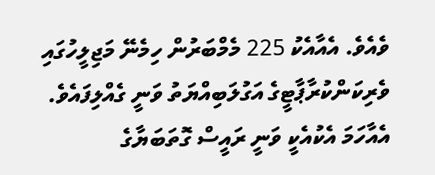ވެއެވެ. އެއާއެކު 225 މެމްބަރުން ހިމެނޭ މަޖިލީހުގައި ވެރިކަންކުރާޕާޓީގެ އަގުލަބިއްޔަތު ވަނީ ގެއްލިފައެވެ. އެއާހަމަ އެކުއެކީ ވަނީ ރައީސް ގޮތަބަޔާގެ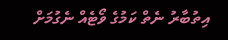އިތުބާރު ނެތް ކަމުގެ ވޯޓެއް ނެގުމަށް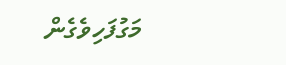މަގުފަހިވެގެން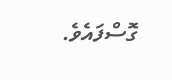ގޮސްފައެވެ.